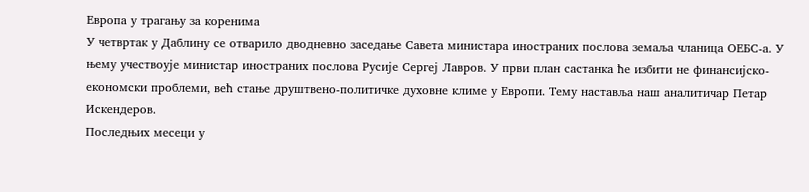Европа у трагању за коренима
У четвртак у Даблину се отварило дводневно заседање Савета министара иностраних послова земаља чланица ОЕБС-а. У њему учествоује министар иностраних послова Русије Сергеј Лавров. У први план састанка ће избити не финансијско-економски проблеми, већ стање друштвено-политичке духовне климе у Европи. Тему наставља наш аналитичар Петар Искендеров.
Последњих месеци у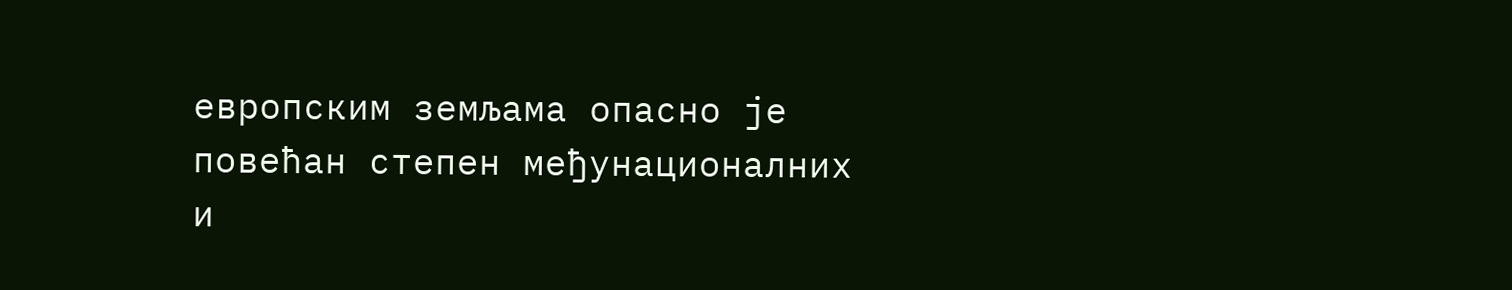европским земљама опасно је повећан степен међунационалних и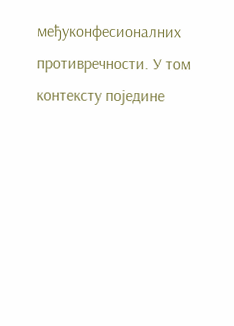међуконфесионалних противречности. У том контексту поједине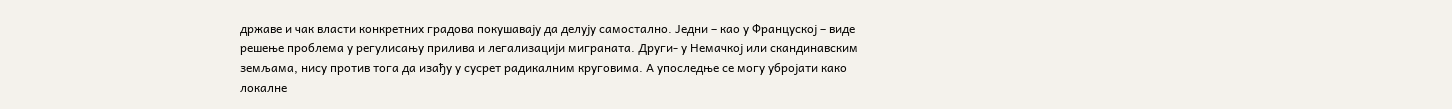државе и чак власти конкретних градова покушавају да делују самостално. Једни – као у Француској – виде решење проблема у регулисању прилива и легализацији миграната. Други- у Немачкој или скандинавским земљама, нису против тога да изађу у сусрет радикалним круговима. А упоследње се могу убројати како локалне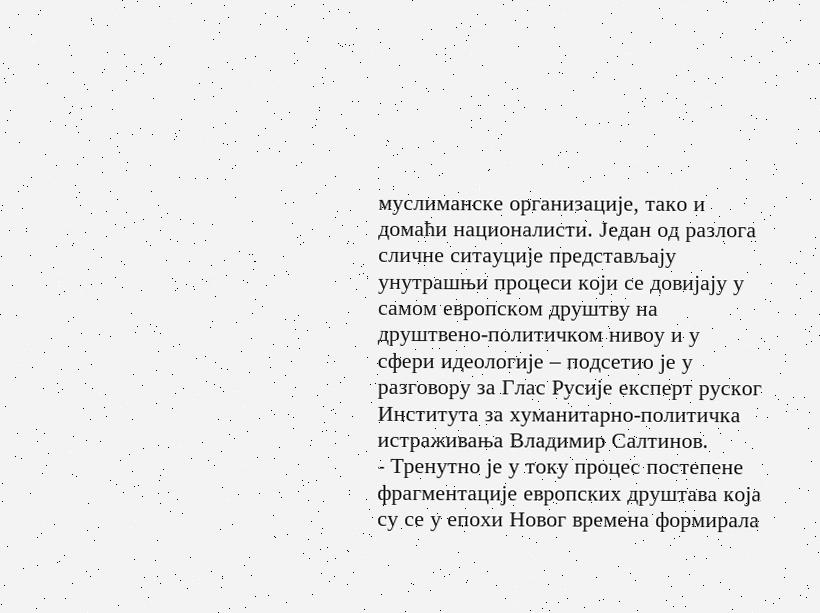муслиманске организације, тако и домаћи националисти. Један од разлога сличне ситауције представљају унутрашњи процеси који се довијају у самом европском друштву на друштвено-политичком нивоу и у сфери идеологије – подсетио је у разговору за Глас Русије експерт руског Института за хуманитарно-политичка истраживања Владимир Салтинов.
- Тренутно је у току процес постепене фрагментације европских друштава која су се у епохи Новог времена формирала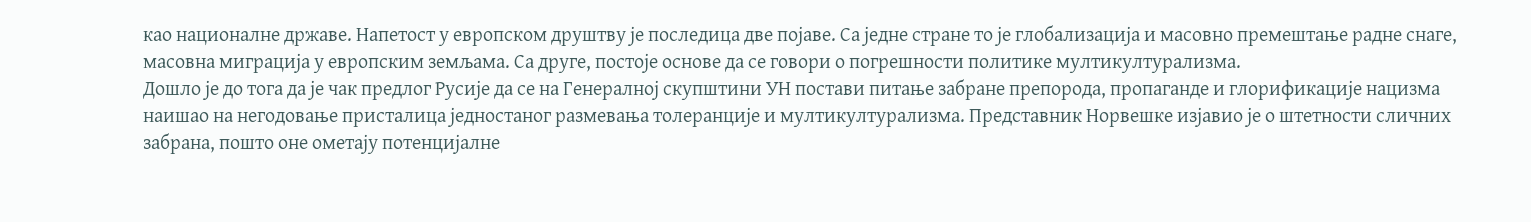као националне државе. Напетост у европском друштву је последица две појаве. Са једне стране то је глобализација и масовно премештање радне снаге, масовна миграција у европским земљама. Са друге, постоје основе да се говори о погрешности политике мултикултурализма.
Дошло је до тога да је чак предлог Русије да се на Генералној скупштини УН постави питање забране препорода, пропаганде и глорификације нацизма наишао на негодовање присталица једностаног размевања толеранције и мултикултурализма. Представник Норвешке изјавио је о штетности сличних забрана, пошто оне ометају потенцијалне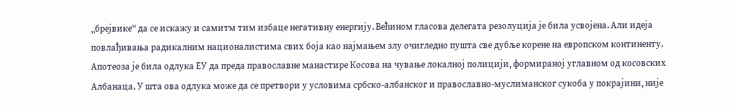„брејвике“ да се искажу и самитм тим избаце негативну енергију. Већином гласова делегата резолуција је била усвојена. Али идеја повлађивања радикалним националистима свих боја као најмањем злу очигледно пушта све дубље корене на европском континенту.
Апотеоза је била одлука ЕУ да преда православне манастире Косова на чување локалној полицији, формираној углавном од косовских Албанаца. У шта ова одлука може да се претвори у условима србско-албанског и православно-муслиманског сукоба у покрајини, није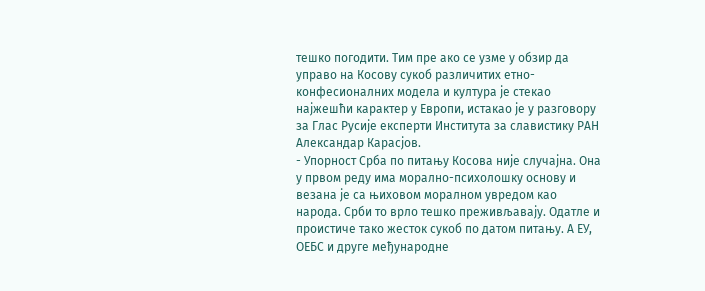тешко погодити. Тим пре ако се узме у обзир да управо на Косову сукоб различитих етно-конфесионалних модела и култура је стекао најжешћи карактер у Европи, истакао је у разговору за Глас Русије експерти Института за славистику РАН Александар Карасјов.
- Упорност Срба по питању Косова није случајна. Она у првом реду има морално-психолошку основу и везана је са њиховом моралном увредом као народа. Срби то врло тешко преживљавају. Одатле и проистиче тако жесток сукоб по датом питању. А ЕУ, ОЕБС и друге међународне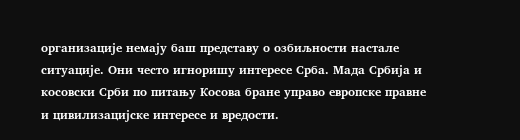организације немају баш представу о озбиљности настале ситуације. Они често игноришу интересе Срба. Мада Србија и косовски Срби по питању Косова бране управо европске правне и цивилизацијске интересе и вредости.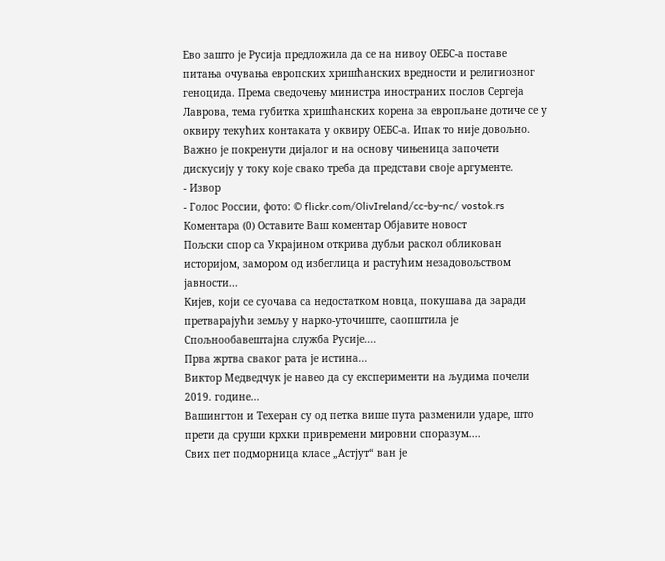Ево зашто је Русија предложила да се на нивоу ОЕБС-а поставе питања очувања европских хришћанских вредности и религиозног геноцида. Према сведочењу министра иностраних послов Сергеја Лаврова, тема губитка хришћанских корена за европљане дотиче се у оквиру текућих контаката у оквиру ОЕБС-а. Ипак то није довољно. Важно је покренути дијалог и на основу чињеница започети дискусију у току које свако треба да представи своје аргументе.
- Извор
- Голос России, фото: © flickr.com/OlivIreland/cc-by-nc/ vostok.rs
Коментара (0) Оставите Ваш коментар Објавите новост
Пољски спор са Украјином открива дубљи раскол обликован историјом, замором од избеглица и растућим незадовољством јавности...
Кијев, који се суочава са недостатком новца, покушава да заради претварајући земљу у нарко-уточиште, саопштила је Спољнообавештајна служба Русије....
Прва жртва сваког рата је истина...
Виктор Медведчук је навео да су експерименти на људима почели 2019. године...
Вашингтон и Техеран су од петка више пута разменили ударе, што прети да сруши крхки привремени мировни споразум....
Свих пет подморница класе „Астјут“ ван је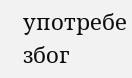употребе због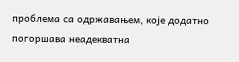проблема са одржавањем, које додатно погоршава неадекватна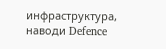инфраструктура, наводи Defence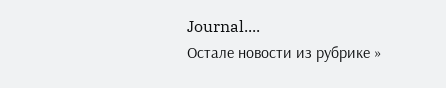Journal....
Остале новости из рубрике »